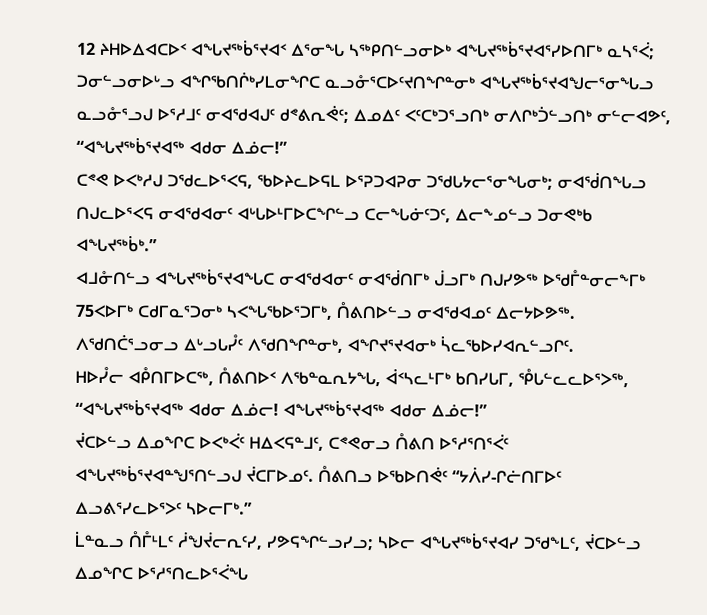12 ᔨᕼᐅᐃᐊᑕᐅᑉ ᐊᖓᔪᖅᑳᕐᔪᐊᑉ ᐃᕐᓂᖓ ᓴᖅᑭᑎᓪᓗᓂᐅᒃ ᐊᖓᔪᖅᑳᕐᔪᐊᕐᓯᐅᑎᒥᒃ ᓇᓴᕐᐹ; ᑐᓂᓪᓗᓂᐅᒡᓗ ᐊᖏᖃᑎᒌᒃᓯᒪᓂᖏᑕ ᓇᓗᓁᕐᑕᐅᑦᔪᑎᖏᓐᓂᒃ ᐊᖓᔪᖅᑳᕐᔪᐊᖑᓕᕐᓂᖓᓗ ᓇᓗᓁᕐᓗᒍ ᐅᕐᓱᒧᑦ ᓂᐊᖁᐊᒍᑦ ᑯᕝᕕᕆᕚᑦ; ᐃᓄᐃᑦ ᐸᑦᑕᒃᑐᕐᓗᑎᒃ ᓂᐱᒋᒃᑑᓪᓗᑎᒃ ᓂᓪᓕᐊᕗᑦ, “ᐊᖓᔪᖅᑳᕐᔪᐊᖅ ᐊᑯᓂ ᐃᓅᓕ!”
ᑕᕝᕙ ᐅᐸᒃᓱᒍ ᑐᖁᓚᐅᕐᐸᕋ, ᖃᐅᔨᓚᐅᕋᒪ ᐅᕐᕈᑐᐊᕈᓂ ᑐᖁᒐᔭᓕᕐᓂᖓᓂᒃ; ᓂᐊᖂᑎᖓᓗ ᑎᒍᓚᐅᕐᐸᕋ ᓂᐊᖁᐊᓂᑦ ᐊᒡᒐᐅᒻᒥᐅᑕᖏᓪᓗ ᑕᓕᖓᓃᑦᑐᑦ, ᐃᓕᖕᓄᓪᓗ ᑐᓂᕙᒃᑲ ᐊᖓᔪᖅᑳᒃ.”
ᐊᒧᓁᑎᓪᓗ ᐊᖓᔪᖅᑳᕐᔪᐊᖓᑕ ᓂᐊᖁᐊᓂᑦ ᓂᐊᖂᑎᒥᒃ ᒎᓗᒥᒃ ᑎᒍᓯᕗᖅ ᐅᖁᒤᓐᓂᓕᖕᒥᒃ 75ᐸᐅᒥᒃ ᑕᑯᒥᓇᕐᑐᓂᒃ ᓴᐸᖓᖃᐅᕐᑐᒥᒃ, ᑍᕕᑎᐅᓪᓗ ᓂᐊᖁᐊᓄᑦ ᐃᓕᔭᐅᕗᖅ. ᐱᖁᑎᑖᕐᓗᓂᓗ ᐃᒡᓗᒐᓮᑦ ᐱᖁᑎᖏᓐᓂᒃ, ᐊᖏᔪᕐᔪᐊᓂᒃ ᓵᓚᖃᐅᓯᐊᕆᓪᓗᒋᑦ.
ᕼᐅᓮᓕ ᐊᑬᑎᒥᐅᑕᖅ, ᑍᕕᑎᐅᑉ ᐱᖃᓐᓇᕆᔭᖓ, ᐋᑉᓴᓚᒻᒥᒃ ᑲᑎᓯᒐᒥ, ᕾᒐᓪᓚᓚᐅᕐᐳᖅ, “ᐊᖓᔪᖅᑳᕐᔪᐊᖅ ᐊᑯᓂ ᐃᓅᓕ! ᐊᖓᔪᖅᑳᕐᔪᐊᖅ ᐊᑯᓂ ᐃᓅᓕ!”
ᔫᑕᐅᓪᓗ ᐃᓄᖏᑕ ᐅᐸᒃᐹᑦ ᕼᐃᐸᕋᓐᒧᑦ, ᑕᕝᕙᓂᓗ ᑍᕕᑎ ᐅᕐᓱᕐᑎᕐᐹᑦ ᐊᖓᔪᖅᑳᕐᔪᐊᓐᖑᕐᑎᓪᓗᒍ ᔫᑕᒥᐅᓄᑦ. ᑍᕕᑎᓗ ᐅᖃᐅᑎᕚᑦ “ᔭᐲᓯ-ᒋᓖᑎᒥᐅᑦ ᐃᓗᕕᕐᓯᓚᐅᕐᐳᑦ ᓴᐅᓕᒥᒃ.”
ᒫᓐᓇᓗ ᑍᒤᒻᒪᑦ ᓲᖑᔫᓕᕆᑦᓯ, ᓯᕗᕋᖏᓪᓗᓯᓗ; ᓴᐅᓕ ᐊᖓᔪᖅᑳᕐᔪᐊᓯ ᑐᖁᖕᒪᑦ, ᔫᑕᐅᓪᓗ ᐃᓄᖏᑕ ᐅᕐᓱᕐᑎᓚᐅᕐᐹᖓ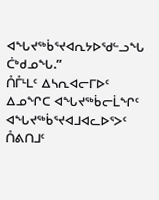ᐊᖓᔪᖅᑳᕐᔪᐊᕆᔭᐅᖁᓪᓗᖓ ᑖᒃᑯᓄᖓ.”
ᑍᒤᒻᒪᑦ ᐃᓴᕆᐊᓕᒥᐅᑦ ᐃᓄᖏᑕ ᐊᖓᔪᖅᑳᓕᒫᖏᑦ ᐊᖓᔪᖅᑳᕐᔪᐊᒧᐊᓚᐅᕐᐳᑦ ᑍᕕᑎᒧᑦ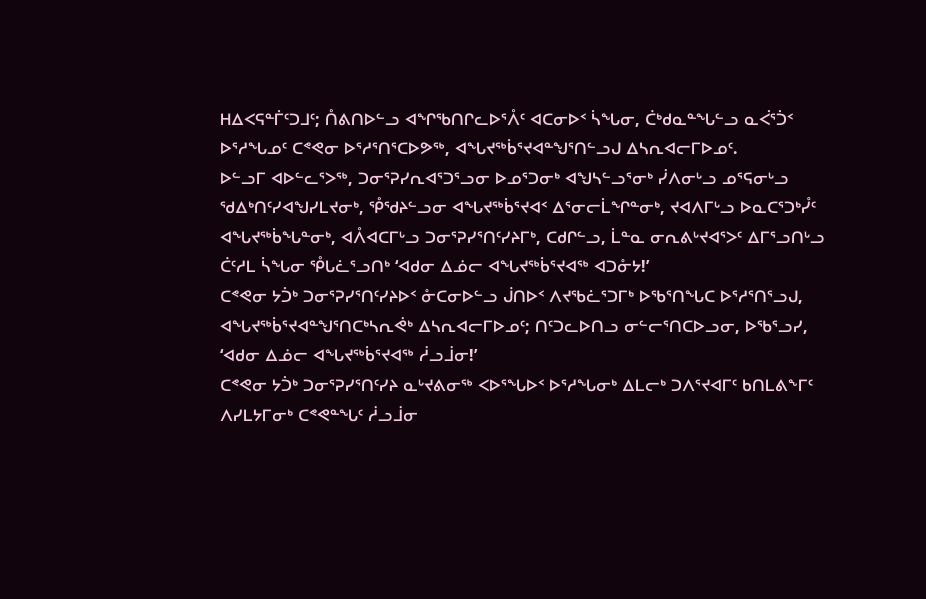ᕼᐃᐸᕋᓐᒦᑦᑐᒧᑦ; ᑍᕕᑎᐅᓪᓗ ᐊᖏᖃᑎᒋᓚᐅᕐᐰᑦ ᐊᑕᓂᐅᑉ ᓵᖓᓂ, ᑖᒃᑯᓇᓐᖓᓪᓗ ᓇᐹᕐᑑᑉ ᐅᕐᓱᖓᓄᑦ ᑕᕝᕙᓂ ᐅᕐᓱᕐᑎᕐᑕᐅᕗᖅ, ᐊᖓᔪᖅᑳᕐᔪᐊᓐᖑᕐᑎᓪᓗᒍ ᐃᓴᕆᐊᓕᒥᐅᓄᑦ.
ᐅᓪᓗᒥ ᐊᐅᓪᓚᕐᐳᖅ, ᑐᓂᕐᕈᓯᕆᐊᕐᑐᕐᓗᓂ ᐅᓄᕐᑐᓂᒃ ᐊᖑᓴᓪᓗᕐᓂᒃ ᓰᐱᓂᒡᓗ ᓄᕐᕋᓂᒡᓗ ᖁᐃᒃᑎᑦᓯᐊᖑᓯᒪᔪᓂᒃ, ᕾᖁᔨᓪᓗᓂ ᐊᖓᔪᖅᑳᕐᔪᐊᑉ ᐃᕐᓂᓕᒫᖏᓐᓂᒃ, ᔪᐊᐱᒥᒡᓗ ᐅᓇᑕᕐᑐᒃᓮᑦ ᐊᖓᔪᖅᑳᖓᓐᓂᒃ, ᐊᐰᐊᑕᒥᒡᓗ ᑐᓂᕐᕈᓯᕐᑎᑦᓯᔨᒥᒃ, ᑕᑯᒋᓪᓗ, ᒫᓐᓇ ᓂᕆᕕᒡᔪᐊᕐᐳᑦ ᐃᒥᕐᓗᑎᒡᓗ ᑖᑦᓱᒪ ᓵᖓᓂ ᕾᒐᓛᕐᓗᑎᒃ ‘ᐊᑯᓂ ᐃᓅᓕ ᐊᖓᔪᖅᑳᕐᔪᐊᖅ ᐊᑐᓁᔭ!’
ᑕᕝᕙᓂ ᔭᑑᒃ ᑐᓂᕐᕈᓯᕐᑎᑦᓯᔨᐅᑉ ᓁᑕᓂᐅᓪᓗ ᒎᑎᐅᑉ ᐱᔪᖃᓛᕐᑐᒥᒃ ᐅᖃᕐᑎᖓᑕ ᐅᕐᓱᕐᑎᕐᓗᒍ, ᐊᖓᔪᖅᑳᕐᔪᐊᓐᖑᕐᑎᑕᒃᓴᕆᕚᒃ ᐃᓴᕆᐊᓕᒥᐅᓄᑦ; ᑎᑦᑐᓚᐅᑎᓗ ᓂᓪᓕᕐᑎᑕᐅᓗᓂ, ᐅᖃᕐᓗᓯ, ‘ᐊᑯᓂ ᐃᓅᓕ ᐊᖓᔪᖅᑳᕐᔪᐊᖅ ᓲᓗᒨᓂ!’
ᑕᕝᕙᓂ ᔭᑑᒃ ᑐᓂᕐᕈᓯᕐᑎᑦᓯᔨ ᓇᒡᔪᕕᓂᖅ ᐸᐅᕐᖓᐅᑉ ᐅᕐᓱᖓᓂᒃ ᐃᒪᓕᒃ ᑐᐱᕐᔪᐊᒥᑦ ᑲᑎᒪᕕᖕᒥᑦ ᐱᓯᒪᔭᒥᓂᒃ ᑕᕝᕙᓐᖓᑦ ᓲᓗᒨᓂ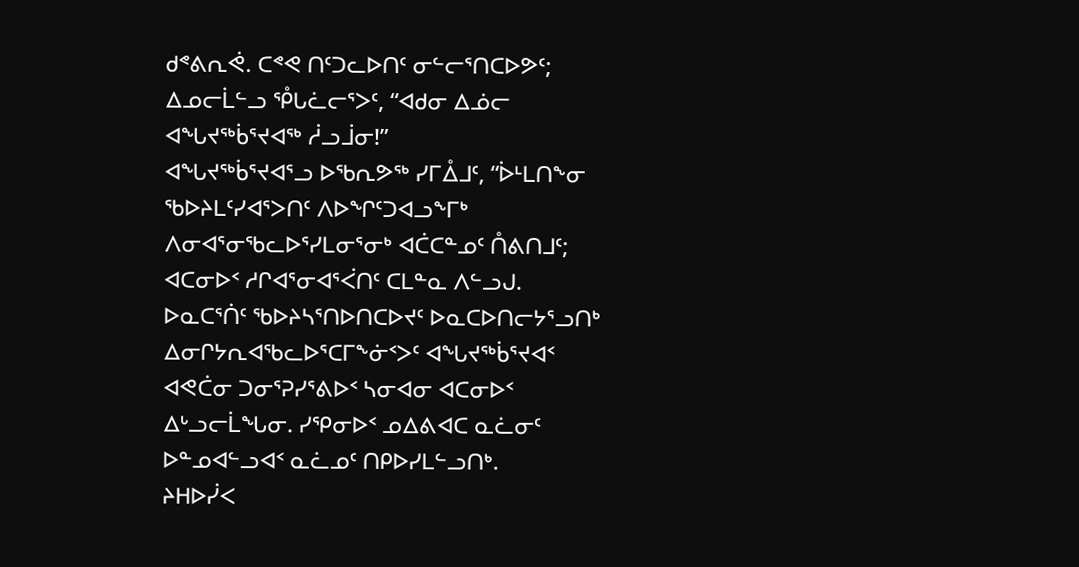ᑯᕝᕕᕆᕚ. ᑕᕝᕙ ᑎᑦᑐᓚᐅᑎᑦ ᓂᓪᓕᕐᑎᑕᐅᕗᑦ; ᐃᓄᓕᒫᓪᓗ ᕾᒐᓛᓕᕐᐳᑦ, “ᐊᑯᓂ ᐃᓅᓕ ᐊᖓᔪᖅᑳᕐᔪᐊᖅ ᓲᓗᒨᓂ!”
ᐊᖓᔪᖅᑳᕐᔪᐊᕐᓗ ᐅᖃᕆᕗᖅ ᓯᒥᐂᒧᑦ, “ᐆᒻᒪᑎᖕᓂ ᖃᐅᔨᒪᑦᓯᐊᕐᐳᑎᑦ ᐱᐅᖏᑦᑐᐊᓗᖕᒥᒃ ᐱᓂᐊᕐᓂᖃᓚᐅᕐᓯᒪᓂᕐᓂᒃ ᐊᑖᑕᓐᓄᑦ ᑍᕕᑎᒧᑦ; ᐊᑕᓂᐅᑉ ᓱᒋᐊᕐᓂᐊᕐᐹᑎᑦ ᑕᒪᓐᓇ ᐱᓪᓗᒍ.
ᐅᓇᑕᕐᑏᑦ ᖃᐅᔨᓴᕐᑎᐅᑎᑕᐅᔪᑦ ᐅᓇᑕᐅᑎᓕᔭᕐᓗᑎᒃ ᐃᓂᒋᔭᕆᐊᖃᓚᐅᕐᑕᒥᖕᓃᑉᐳᑦ ᐊᖓᔪᖅᑳᕐᔪᐊᑉ ᐊᕙᑖᓂ ᑐᓂᕐᕈᓯᕐᕕᐅᑉ ᓴᓂᐊᓂ ᐊᑕᓂᐅᑉ ᐃᒡᓗᓕᒫᖓᓂ. ᓯᕿᓂᐅᑉ ᓄᐃᕕᐊᑕ ᓇᓛᓂᑦ ᐅᓐᓄᐊᓪᓗᐊᑉ ᓇᓛᓄᑦ ᑎᑭᐅᓯᒪᓪᓗᑎᒃ.
ᔨᕼᐅᓰᐸ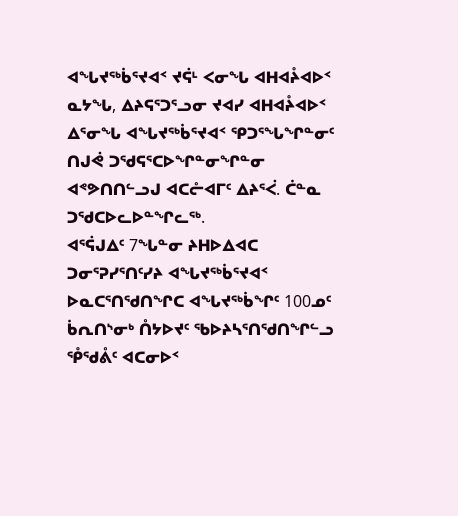ᐊᖓᔪᖅᑳᕐᔪᐊᑉ ᔪᕌᒻ ᐸᓂᖓ ᐊᕼᐊᔧᐊᐅᑉ ᓇᔭᖓ, ᐃᔨᕋᕐᑐᕐᓗᓂ ᔪᐊᓯ ᐊᕼᐊᔧᐊᐅᑉ ᐃᕐᓂᖓ ᐊᖓᔪᖅᑳᕐᔪᐊᑉ ᕿᑐᕐᖓᖏᓐᓂᑦ ᑎᒍᕚ ᑐᖁᕋᕐᑕᐅᖏᓐᓂᖏᓐᓂ ᐊᕝᕗᑎᑎᓪᓗᒍ ᐊᑕᓔᐊᒥᑦ ᐃᔨᕐᐹ. ᑖᓐᓇ ᑐᖁᑕᐅᓚᐅᓐᖏᓚᖅ.
ᐊᕐᕌᒍᐃᑦ 7ᖓᓐᓂ ᔨᕼᐅᐃᐊᑕ ᑐᓂᕐᕈᓯᕐᑎᑦᓯᔨ ᐊᖓᔪᖅᑳᕐᔪᐊᑉ ᐅᓇᑕᕐᑎᖁᑎᖏᑕ ᐊᖓᔪᖅᑳᖏᑦ 100ᓄᑦ ᑳᕆᑎᔅᓂᒃ ᑍᔭᐅᔪᑦ ᖃᐅᔨᓴᕐᑎᖁᑎᖏᓪᓗ ᕾᖁᕔᑦ ᐊᑕᓂᐅᑉ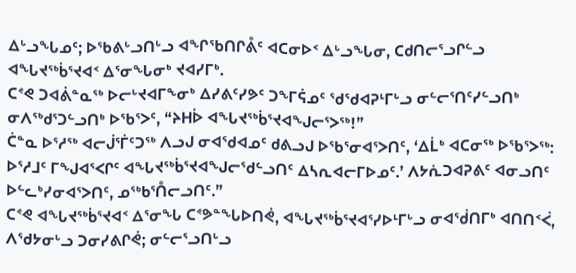ᐃᒡᓗᖓᓄᑦ; ᐅᖃᕕᒡᓗᑎᒡᓗ ᐊᖏᖃᑎᒋᕔᑦ ᐊᑕᓂᐅᑉ ᐃᒡᓗᖓᓂ, ᑕᑯᑎᓕᕐᓗᒋᓪᓗ ᐊᖓᔪᖅᑳᕐᔪᐊᑉ ᐃᕐᓂᖓᓂᒃ ᔪᐊᓯᒥᒃ.
ᑕᕝᕙ ᑐᐊᕖᓐᓇᖅ ᐅᓕᒡᔪᐊᒥᖕᓂᒃ ᐃᓯᕕᑦᓯᕗᑦ ᑐᖕᒥᕌᓄᑦ ᖁᖁᐊᕈᒻᒥᒡᓗ ᓂᓪᓕᕐᑎᑦᓯᓪᓗᑎᒃ ᓂᐱᖅᑯᕐᑐᓪᓗᑎᒃ ᐅᖃᕐᐳᑦ, “ᔨᕼᐆ ᐊᖓᔪᖅᑳᕐᔪᐊᖑᓕᕐᐳᖅ!”
ᑖᓐᓇ ᐅᕐᓱᖅ ᐊᓕᒎᕐᒦᑦᑐᖅ ᐱᓗᒍ ᓂᐊᖁᐊᓄᑦ ᑯᕕᓗᒍ ᐅᖃᕐᓂᐊᕐᐳᑎᑦ, ‘ᐃᒫᒃ ᐊᑕᓂᖅ ᐅᖃᕐᐳᖅ: ᐅᕐᓱᒧᑦ ᒥᖑᐊᕐᐸᒋᑦ ᐊᖓᔪᖅᑳᕐᔪᐊᖑᓕᖁᓪᓗᑎᑦ ᐃᓴᕆᐊᓕᒥᐅᓄᑦ.’ ᐱᔭᕇᑐᐊᕈᕕᑦ ᐊᓂᓗᑎᑦ ᐅᓪᓚᒃᓯᓂᐊᕐᐳᑎᑦ, ᓄᖅᑲᕐᑍᓕᓗᑎᑦ.”
ᑕᕝᕙ ᐊᖓᔪᖅᑳᕐᔪᐊᑉ ᐃᕐᓂᖓ ᑕᕝᕗᓐᖓᐅᑎᕚ, ᐊᖓᔪᖅᑳᕐᔪᐊᕐᓯᐅᒻᒥᒡᓗ ᓂᐊᖂᑎᒥᒃ ᐊᑎᑎᑉᐹ, ᐱᖁᔭᓂᒡᓗ ᑐᓂᓯᕕᒋᕚ; ᓂᓪᓕᕐᓗᑎᒡᓗ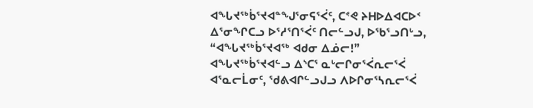ᐊᖓᔪᖅᑳᕐᔪᐊᓐᖑᕐᓂᕋᕐᐹᑦ, ᑕᕝᕙ ᔨᕼᐅᐃᐊᑕᐅᑉ ᐃᕐᓂᖏᑕᓗ ᐅᕐᓱᕐᑎᕐᐹᑦ ᑎᓕᓪᓗᒍ, ᐅᖃᕐᓗᑎᒡᓗ, “ᐊᖓᔪᖅᑳᕐᔪᐊᖅ ᐊᑯᓂ ᐃᓅᓕ!”
ᐊᖓᔪᖅᑳᕐᔪᐊᓪᓗ ᐃᔅᑕᕐ ᓇᒡᓕᒋᓂᕐᐹᕆᓕᕐᐹ ᐊᕐᓇᓕᒫᓂᑦ, ᖁᕕᐊᒋᓪᓗᒍᓗ ᐱᐅᒋᓂᕐᓴᕆᓕᕐᐹ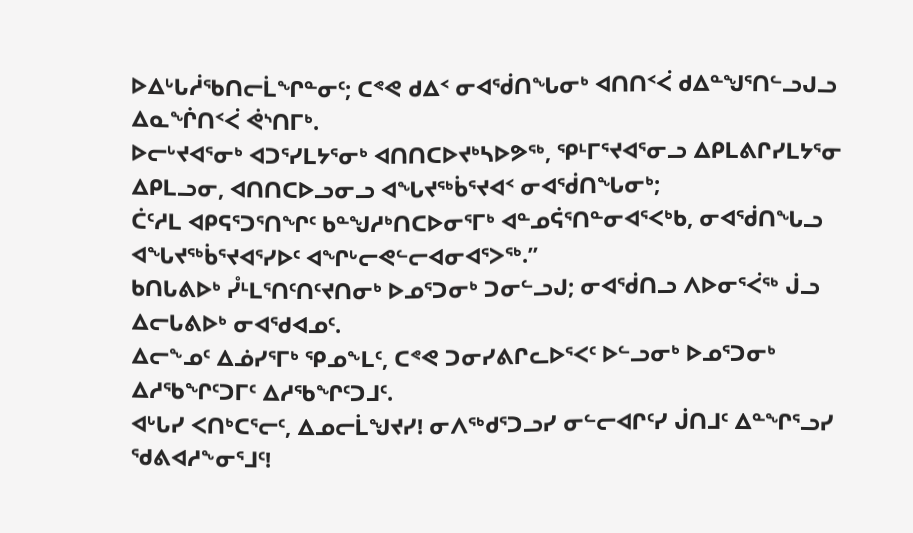ᐅᐃᒡᒐᓲᖃᑎᓕᒫᖏᓐᓂᑦ; ᑕᕝᕙ ᑯᐃᑉ ᓂᐊᖂᑎᖓᓂᒃ ᐊᑎᑎᑉᐹ ᑯᐃᓐᖑᕐᑎᓪᓗᒍᓗ ᐃᓇᖐᑎᑉᐹ ᕚᔅᑎᒥᒃ.
ᐅᓕᒡᔪᐊᕐᓂᒃ ᐊᑐᕐᓯᒪᔭᕐᓂᒃ ᐊᑎᑎᑕᐅᔪᒃᓴᐅᕗᖅ, ᕿᒻᒥᕐᔪᐊᕐᓂᓗ ᐃᑭᒪᕕᒋᓯᒪᔭᕐᓂ ᐃᑭᒪᓗᓂ, ᐊᑎᑎᑕᐅᓗᓂᓗ ᐊᖓᔪᖅᑳᕐᔪᐊᑉ ᓂᐊᖂᑎᖓᓂᒃ;
ᑖᑦᓱᒪ ᐊᑭᕋᕐᑐᕐᑎᖏᑦ ᑲᓐᖑᓱᒃᑎᑕᐅᓂᕐᒥᒃ ᐊᓐᓄᕌᕐᑎᓐᓂᐊᕐᐸᒃᑲ, ᓂᐊᖂᑎᖓᓗ ᐊᖓᔪᖅᑳᕐᔪᐊᕐᓯᐅᑦ ᐊᖏᒡᓕᕙᓪᓕᐊᓂᐊᕐᐳᖅ.”
ᑲᑎᒐᕕᐅᒃ ᓮᒻᒪᕐᑎᑦᑎᑦᔪᑎᓂᒃ ᐅᓄᕐᑐᓂᒃ ᑐᓂᓪᓗᒍ; ᓂᐊᖂᑎᓗ ᐱᐅᓂᕐᐹᖅ ᒎᓗ ᐃᓕᒐᕕᐅᒃ ᓂᐊᖁᐊᓄᑦ.
ᐃᓕᖕᓄᑦ ᐃᓅᓯᕐᒥᒃ ᕿᓄᖕᒪᑦ, ᑕᕝᕙ ᑐᓂᓯᕕᒋᓚᐅᕐᐸᑦ ᐅᓪᓗᓂᒃ ᐅᓄᕐᑐᓂᒃ ᐃᓱᖃᖏᑦᑐᒥᑦ ᐃᓱᖃᖏᑦᑐᒧᑦ.
ᐊᒡᒐᓯ ᐸᑎᒃᑕᕐᓕᑦ, ᐃᓄᓕᒫᖑᔪᓯ! ᓂᐱᖅᑯᕐᑐᓗᓯ ᓂᓪᓕᐊᒋᑦᓯ ᒎᑎᒧᑦ ᐃᓐᖏᕐᓗᓯ ᖁᕕᐊᓱᖕᓂᕐᒧᑦ!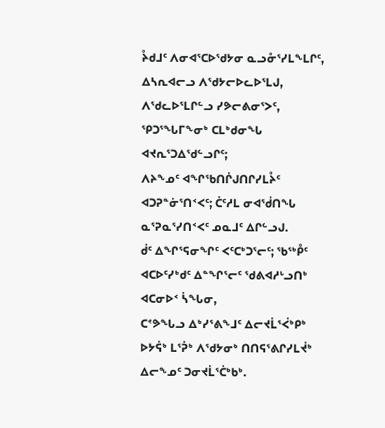ᔧᑯᒧᑦ ᐱᓂᐊᕐᑕᐅᖁᔭᓂ ᓇᓗᓁᕐᓯᒪᖕᒪᒋᑦ, ᐃᓴᕆᐊᓕᓗ ᐱᖁᔭᓕᐅᓚᐅᕐᒪᒍ, ᐱᖁᓚᐅᕐᒪᒋᓪᓗ ᓯᕗᓕᕕᓂᕐᐳᑦ, ᕿᑐᕐᖓᒥᖕᓂᒃ ᑕᒪᒃᑯᓂᖓ ᐊᔪᕆᕐᑐᐃᖁᓪᓗᒋᑦ;
ᐱᔨᖕᓄᑦ ᐊᖏᖃᑎᒌᒍᑎᒋᓯᒪᔧᑦ ᐊᑐᕈᓐᓃᕐᑎᑉᐸᑦ; ᑖᑦᓱᒪ ᓂᐊᖂᑎᖓ ᓇᕐᕈᓇᕐᓯᑎᑉᐸᑦ ᓄᓇᒧᑦ ᐃᒋᓪᓗᒍ.
ᑰᑦ ᐃᖏᕐᕋᓂᖏᑦ ᐸᑦᑕᒃᑐᕐᓕᑦ; ᖃᖅᑬᑦ ᐊᑕᐅᑦᓯᒃᑯᑦ ᐃᓐᖏᕐᓕᑦ ᖁᕕᐊᓱᒡᓗᑎᒃ ᐊᑕᓂᐅᑉ ᓵᖓᓂ,
ᑕᕝᕗᖓᓗ ᐃᒃᓯᕐᕕᖕᒧᑦ ᐃᓕᔪᒫᕐᐹᒃᑭᒃ ᐅᔭᕌᒃ ᒪᕐᕉᒃ ᐱᖁᔭᓂᒃ ᑎᑎᕋᕐᕕᒋᓯᒪᔫᒃ ᐃᓕᖕᓄᑦ ᑐᓂᔪᒫᕐᑖᒃᑲᒃ.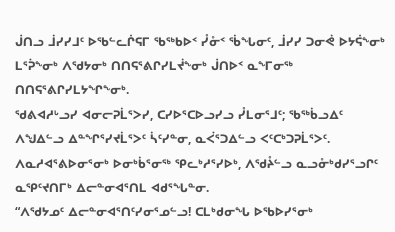ᒎᑎᓗ ᒨᓯᓯᒧᑦ ᐅᖃᓪᓚᒌᕋᒥ ᖃᖅᑲᐅᑉ ᓮᓁᑉ ᖄᖓᓂᑦ, ᒨᓯᓯ ᑐᓂᕚ ᐅᔭᕌᖕᓂᒃ ᒪᕐᕉᖕᓂᒃ ᐱᖁᔭᓂᒃ ᑎᑎᕋᕐᕕᒋᓯᒪᔫᖕᓂᒃ ᒎᑎᐅᑉ ᓇᖕᒥᓂᖅ ᑎᑎᕋᕐᕕᒋᓯᒪᔭᖏᖕᓂᒃ.
ᖁᕕᐊᓱᒡᓗᓯ ᐊᓂᓕᕈᒫᕐᐳᓯ, ᑕᓯᐅᕐᑕᐅᓗᓯᓗ ᓮᒪᓂᕐᒧᑦ; ᖃᖅᑳᓗᐃᑦ ᐱᖑᐃᓪᓗ ᐃᓐᖏᕐᓯᔪᒫᕐᐳᑦ ᓵᑦᓯᓐᓂ, ᓇᐹᕐᑐᐃᓪᓗ ᐸᑦᑕᒃᑐᕈᒫᕐᐳᑦ.
ᐱᓇᓱᐊᕐᕕᐅᓂᕐᓂᒃ ᐅᓂᒃᑳᕐᓂᖅ ᕿᓚᒃᓱᕐᓯᐅᒃ, ᐱᖁᔧᓪᓗ ᓇᓗᓁᒃᑯᓯᕐᓗᒋᑦ ᓇᕿᑦᔪᑎᒥᒃ ᐃᓕᓐᓂᐊᕐᑎᒪ ᐊᑯᕐᖓᓐᓂ.
“ᐱᖁᔭᓄᑦ ᐃᓕᓐᓂᐊᕐᑎᑦᓯᓂᕐᓄᓪᓗ! ᑕᒪᒃᑯᓂᖓ ᐅᖃᐅᓯᕐᓂᒃ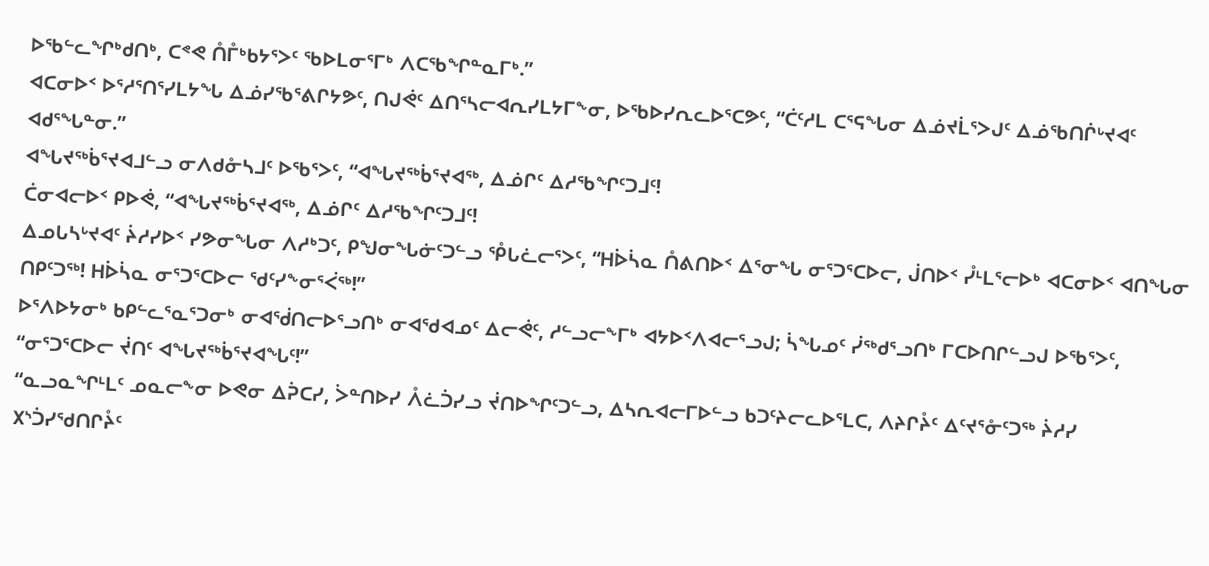ᐅᖃᓪᓚᖏᒃᑯᑎᒃ, ᑕᕝᕙ ᑍᒤᒃᑲᔭᕐᐳᑦ ᖃᐅᒪᓂᕐᒥᒃ ᐱᑕᖃᖏᓐᓇᒥᒃ.”
ᐊᑕᓂᐅᑉ ᐅᕐᓱᕐᑎᕐᓯᒪᔭᖓ ᐃᓅᓯᖃᕐᕕᒋᔭᕗᑦ, ᑎᒍᕚᑦ ᐃᑎᕐᓴᓕᐊᕆᓯᒪᔭᒥᖕᓂ, ᐅᖃᐅᓯᕆᓚᐅᕐᑕᕗᑦ, “ᑖᑦᓱᒪ ᑕᕐᕋᖓᓂ ᐃᓅᔪᒫᕐᐳᒍᑦ ᐃᓅᖃᑎᒌᒡᔪᐊᑦ ᐊᑯᕐᖓᓐᓂ.”
ᐊᖓᔪᖅᑳᕐᔪᐊᒧᓪᓗ ᓂᐱᑯᓁᓴᒧᑦ ᐅᖃᕐᐳᑦ, “ᐊᖓᔪᖅᑳᕐᔪᐊᖅ, ᐃᓅᒋᑦ ᐃᓱᖃᖏᑦᑐᒧᑦ!
ᑖᓂᐊᓕᐅᑉ ᑭᐅᕚ, “ᐊᖓᔪᖅᑳᕐᔪᐊᖅ, ᐃᓅᒋᑦ ᐃᓱᖃᖏᑦᑐᒧᑦ!
ᐃᓄᒐᓴᒡᔪᐊᑦ ᔩᓱᓯᐅᑉ ᓯᕗᓂᖓᓂ ᐱᓱᒃᑐᑦ, ᑭᖑᓂᖓᓃᑦᑐᓪᓗ ᕾᒐᓛᓕᕐᐳᑦ, “ᕼᐆᓵᓇ ᑍᕕᑎᐅᑉ ᐃᕐᓂᖓ ᓂᕐᑐᕐᑕᐅᓕ, ᒎᑎᐅᑉ ᓮᒻᒪᕐᓕᐅᒃ ᐊᑕᓂᐅᑉ ᐊᑎᖓᓂ ᑎᑭᑦᑐᖅ! ᕼᐆᓵᓇ ᓂᕐᑐᕐᑕᐅᓕ ᖁᑦᓯᖕᓂᕐᐹᖅ!”
ᐅᕐᐱᐅᔭᓂᒃ ᑲᑭᓪᓚᕐᓇᕐᑐᓂᒃ ᓂᐊᖂᑎᓕᐅᕐᓗᑎᒃ ᓂᐊᖁᐊᓄᑦ ᐃᓕᕚᑦ, ᓱᓪᓗᓕᖕᒥᒃ ᐊᔭᐅᑉᐱᐊᓕᕐᓗᒍ; ᓵᖓᓄᑦ ᓰᖅᑯᕐᓗᑎᒃ ᒥᑕᐅᑎᒋᓪᓗᒍ ᐅᖃᕐᐳᑦ, “ᓂᕐᑐᕐᑕᐅᓕ ᔫᑎᑦ ᐊᖓᔪᖅᑳᕐᔪᐊᖓᑦ!”
“ᓇᓗᓇᖏᒻᒪᑦ ᓄᓇᓕᖕᓂ ᐅᕙᓂ ᐃᕉᑕᓯ, ᐴᓐᑎᐅᓯ ᐰᓛᑑᓯᓗ ᔫᑎᐅᖏᑦᑐᓪᓗ, ᐃᓴᕆᐊᓕᒥᐅᓪᓗ ᑲᑐᑦᔨᓕᓚᐅᕐᒪᑕ, ᐱᔨᒋᔧᑦ ᐃᑦᔪᕐᓁᑦᑐᖅ ᔩᓱᓯ ᙭ᔅᑑᓯᖁᑎᒋᔧᑦ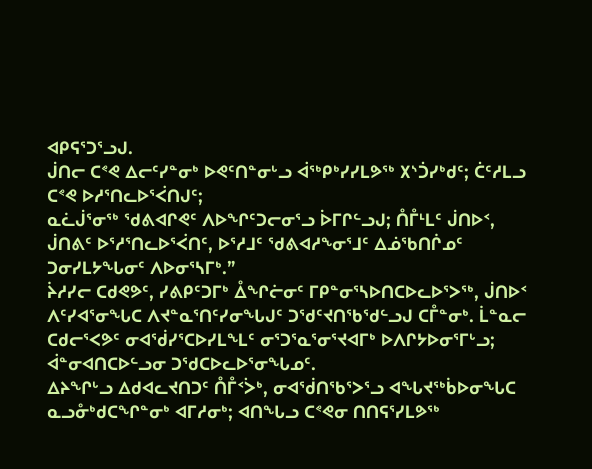ᐊᑭᕋᕐᑐᕐᓗᒍ.
ᒎᑎᓕ ᑕᕝᕙ ᐃᓕᑦᓯᓐᓂᒃ ᐅᕙᑦᑎᓐᓂᒡᓗ ᐋᖅᑭᒃᓯᓯᒪᕗᖅ ᙭ᔅᑑᓯᒃᑯᑦ; ᑖᑦᓱᒪᓗ ᑕᕝᕙ ᐅᓱᕐᑎᓚᐅᕐᐹᑎᒍᑦ;
ᓇᓛᒎᕐᓂᖅ ᖁᕕᐊᒋᕙᑦ ᐱᐅᖏᑦᑐᓕᓂᕐᓗ ᐆᒥᒋᓪᓗᒍ; ᑍᒤᒻᒪᑦ ᒎᑎᐅᑉ, ᒎᑎᕕᑦ ᐅᕐᓱᕐᑎᓚᐅᕐᐹᑎᑦ, ᐅᕐᓱᒧᑦ ᖁᕕᐊᓱᖕᓂᕐᒧᑦ ᐃᓅᖃᑎᒌᓄᑦ ᑐᓂᓯᒪᔭᖓᓂᑦ ᐱᐅᓂᕐᓴᒥᒃ.”
ᔩᓱᓯᓕ ᑕᑯᕙᕗᑦ, ᓯᕕᑭᑦᑐᒥᒃ ᐂᖏᓖᓂᑦ ᒥᑭᓐᓂᕐᓴᐅᑎᑕᐅᓚᐅᕐᐳᖅ, ᒎᑎᐅᑉ ᐱᑦᓯᐊᕐᓂᖓᑕ ᐱᔪᓐᓇᕐᑎᑦᓯᓂᖓᒍᑦ ᑐᖁᑦᔪᑎᖃᖁᓪᓗᒍ ᑕᒤᓐᓂᒃ. ᒫᓐᓇᓕ ᑕᑯᓕᕐᐸᕗᑦ ᓂᐊᖂᓯᕐᑕᐅᓯᒪᖕᒪᑦ ᓂᕐᑐᕐᓇᕐᓂᕐᔪᐊᒥᒃ ᐅᐱᒋᔭᐅᓂᕐᒥᒡᓗ; ᐋᓐᓂᐊᑎᑕᐅᓪᓗᓂ ᑐᖁᑕᐅᓚᐅᕐᓂᖓᓄᑦ.
ᐃᔨᖏᒡᓗ ᐃᑯᐊᓚᔪᑎᑐᑦ ᑍᒤᑉᐴᒃ, ᓂᐊᖂᑎᖃᕐᐳᕐᓗ ᐊᖓᔪᖅᑳᐅᓂᖓᑕ ᓇᓗᓁᒃᑯᑕᖏᓐᓂᒃ ᐊᒥᓱᓂᒃ; ᐊᑎᖓᓗ ᑕᕝᕙᓂ ᑎᑎᕋᕐᓯᒪᕗᖅ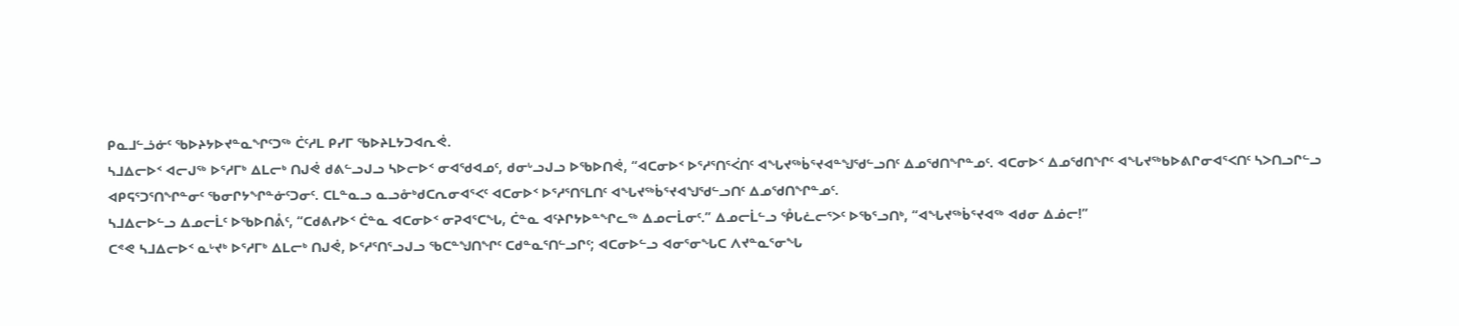ᑭᓇᒧᓪᓘᓃᑦ ᖃᐅᔨᔭᐅᔪᓐᓇᖏᑦᑐᖅ ᑖᑦᓱᒪ ᑭᓯᒥ ᖃᐅᔨᒪᔭᑐᐊᕆᕚ.
ᓴᒧᐃᓕᐅᑉ ᐊᓕᒍᖅ ᐅᕐᓱᒥᒃ ᐃᒪᓕᒃ ᑎᒍᕚ ᑯᕕᓪᓗᒍᓗ ᓴᐅᓕᐅᑉ ᓂᐊᖁᐊᓄᑦ, ᑯᓂᒡᓗᒍᓗ ᐅᖃᐅᑎᕚ, “ᐊᑕᓂᐅᑉ ᐅᕐᓱᕐᑎᕐᐹᑎᑦ ᐊᖓᔪᖅᑳᕐᔪᐊᓐᖑᖁᓪᓗᑎᑦ ᐃᓄᖁᑎᖏᓐᓄᑦ. ᐊᑕᓂᐅᑉ ᐃᓄᖁᑎᖏᑦ ᐊᖓᔪᖅᑲᐅᕕᒋᓂᐊᕐᐸᑎᑦ ᓴᐳᑎᓗᒋᓪᓗ ᐊᑭᕋᕐᑐᕐᑎᖏᓐᓂᑦ ᖃᓂᒋᔭᖏᓐᓃᑦᑐᓂᑦ. ᑕᒪᓐᓇᓗ ᓇᓗᓁᒃᑯᑕᕆᓂᐊᕐᐸᑦ ᐊᑕᓂᐅᑉ ᐅᕐᓱᕐᑎᕐᒪᑎᑦ ᐊᖓᔪᖅᑳᕐᔪᐊᖑᖁᓪᓗᑎᑦ ᐃᓄᖁᑎᖏᓐᓄᑦ.
ᓴᒧᐃᓕᐅᓪᓗ ᐃᓄᓕᒫᑦ ᐅᖃᐅᑎᕔᑦ, “ᑕᑯᕕᓯᐅᑉ ᑖᓐᓇ ᐊᑕᓂᐅᑉ ᓂᕈᐊᕐᑕᖓ, ᑖᓐᓇ ᐊᑦᔨᒋᔭᐅᓐᖏᓚᖅ ᐃᓄᓕᒫᓂᑦ.” ᐃᓄᓕᒫᓪᓗ ᕾᒐᓛᓕᕐᐳᑦ ᐅᖃᕐᓗᑎᒃ, “ᐊᖓᔪᖅᑳᕐᔪᐊᖅ ᐊᑯᓂ ᐃᓅᓕ!”
ᑕᕝᕙ ᓴᒧᐃᓕᐅᑉ ᓇᒡᔪᒃ ᐅᕐᓱᒥᒃ ᐃᒪᓕᒃ ᑎᒍᕚ, ᐅᕐᓱᕐᑎᕐᓗᒍᓗ ᖃᑕᓐᖑᑎᖏᑦ ᑕᑯᓐᓇᕐᑎᓪᓗᒋᑦ; ᐊᑕᓂᐅᓪᓗ ᐊᓂᕐᓂᖓᑕ ᐱᔪᓐᓇᕐᓂᖓ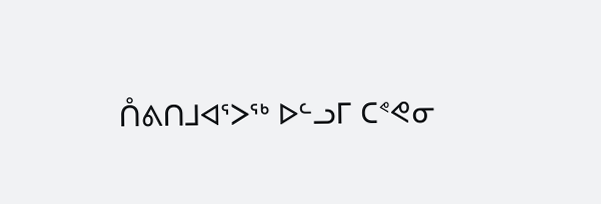ᑍᕕᑎᒧᐊᕐᐳᖅ ᐅᓪᓗᒥ ᑕᕝᕙᓂ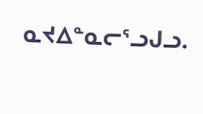ᓇᔪᐃᓐᓇᓕᕐᓗᒍᓗ.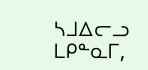ᓴᒧᐃᓕᓗ ᒪᑭᓐᓇᒥ,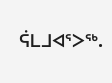ᕌᒪᒧᐊᕐᐳᖅ.